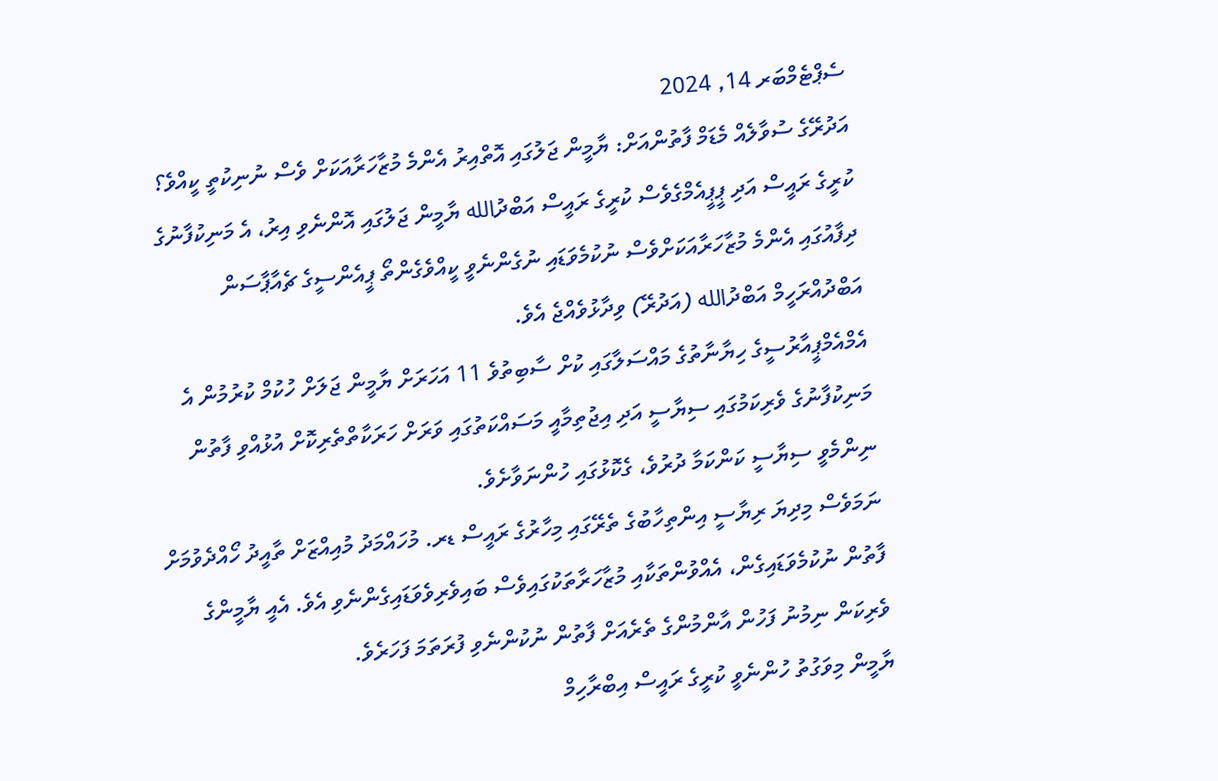ސެޕްޓެމްބަރ 14, 2024
އަދުރޭގެ ސުވާލެއް މެޑަމް ފާތުންއަށް: ޔާމީން ޖަލުގައި އޮތްއިރު އެންމެ މުޒާހަރާއަކަށް ވެސް ނުނިކުތީ ކީއްވެ؟
ކުރީގެ ރައީސް އަދި ޕީޕީއެމްގެވެސް ކުރީގެ ރައީސް އަބްދުالله ޔާމީން ޖަލުގައި އޮންނެވި އިރު، އެ މަނިކުފާނުގެ ދިފާއުގައި އެންމެ މުޒާހަރާއަކަށްވެސް ނުކުމެވަޑައި ނުގެންނެވީ ކީއްވެގެންތޯ ޕީއެންސީގެ ޗެއާޕާސަން އަބްދުއްރަހީމް އަބްދުالله (އަދުރޭ) ވިދާޅުވެއްޖެ އެވެ.
އެމްއެމްޕީއާރުސީގެ ހިޔާނާތުގެ މައްސަލާގައި ކުށް ސާބިތުވެ 11 އަހަރަށް ޔާމީން ޖަލަށް ހުކުމް ކުރުމުން އެ މަނިކުފާނުގެ ވެރިކަމުގައި ސިޔާސީ އަދި އިޖުތިމާއީ މަސައްކަތުގައި ވަރަށް ހަރަކާތްތެރިކޮށް އުޅުއްވި ފާތުން ނިންމެވީ ސިޔާސީ ކަންކަމާ ދުރުވެ، ގެކޮޅުގައި ހުންނަވާށެވެ.
ނަމަވެސް މިދިޔަ ރިޔާސީ އިންތިހާބުގެ ތެރޭގައި މިހާރުގެ ރައީސް ޑރ. މުހައްމަދު މުއިއްޒަށް ތާއީދު ހޯއްދެވުމަށް ފާތުން ނުކުމެވަޑައިގެން، އެއްވުންތަކާއި މުޒާހަރާތަކުގައިވެސް ބައިވެރިވެވަޑައިގެންނެވި އެވެ. އެއީ ޔާމީންގެ ވެރިކަން ނިމުނު ފަހުން އާންމުންގެ ތެރެއަށް ފާތުން ނުކުންނެވި ފުރަތަމަ ފަހަރެވެ.
ޔާމީން މިވަގުތު ހުންނެވީ ކުރީގެ ރައީސް އިބްރާހިމް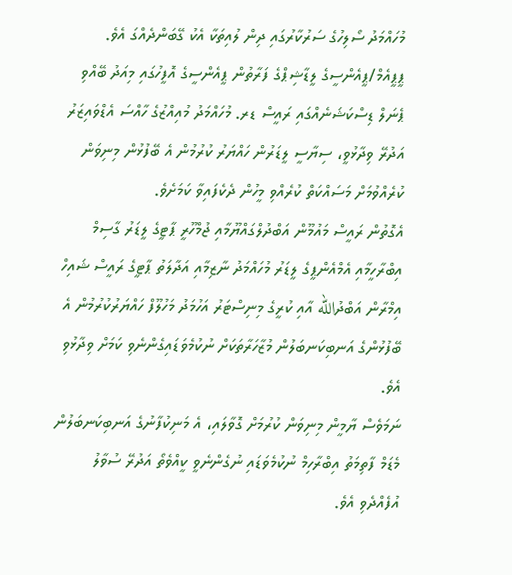މުހައްމަދު ސޯލިހުގެ ސަރުކާރުގައި ދިން ލުއިތަކާ އެކު ގޭބަންދެއްގަ އެވެ.
ޕީޕީއެމް/ޕީއެންސީގެ ލީޑާޝިޕްގެ ފަރާތުން ޕީއެންސީގެ އޮފީހުގައި މިއަދު ބޭއްވި ޕެނަލް ޑިސްކަޝަނެއްގައި ރައީސް ޑރ. މުހައްމަދު މުއިއްޒުގެ ހާއްސަ އެޑްވައިޒަރު އަދުރޭ ވިދާޅުވީ، ސިޔާސީ ލީޑަރުން ހައްޔަރު ކުރުމުން އެ ބޭފުޅުން މިނިވަން ކުރެއްވުމަށް މަސައްކަތް ކުރެއްވި މީހުން ދެކެފައިވާ ކަމަށެވެ.
އެގޮތުން ރައީސް މައުމޫން އަބްދުލްގައްޔޫމާއި ޖުމްހޫރީ ޕާޓީގެ ލީޑަރު ގާސިމް އިބްރާހީމާއި އެމްއެންޕީގެ ލީޑަރު މުހައްމަދު ނާޒިމާއި އަދާލަތު ޕާޓީގެ ރައީސް ޝައިހް އިމްރާން އަބްދުالله އާއި ކުރީގެ މިނިސްޓަރު އަހުމަދު މަހުލޫފް ހައްޔަރުކުރުމުން އެ ބޭފުޅުންގެ އަނބިކަނބަލުން މުޒާހަރާތަކަށް ނުކުމެވަޑައިގެންނެވި ކަމަށް ވިދާޅުވި އެވެ.
ނަމަވެސް ޔާމީން މިނިވަން ކުރުމަށް ގޮވާލައި، އެ މަނިކުފާނުގެ އަނބިކަނބަލުން މެޑަމް ފާތިމަތު އިބްރާހިމް ނުކުމެވަޑައި ނުގެންނެވީ ކީއްވެތޯ އަދުރޭ ސުވާލު އުފެއްދެވި އެވެ.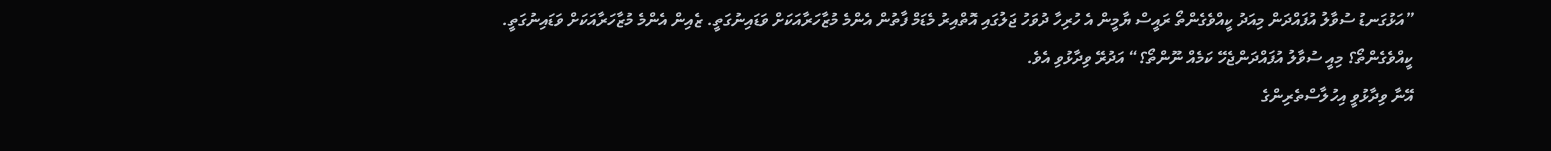”އަޅުގަނޑު ސުވާލު އުފައްދަން މިއަދު ކީއްވެގެންތޯ ރައީސް ޔާމީން އެ ހުރިހާ ދުވަހު ޖަލުގައި އޮތްއިރު މެޑަމް ފާތުން އެންމެ މުޒާހަރާއަކަށް ވަޑައިނުގަތީ. ޒެއިން އެންމެ މުޒާހަރާއަކަށް ވަޑައިނުގަތީ. ކީއްވެގެންތޯ؟ މިއީ ސުވާލު އުފައްދަންޖެހޭ ކަމެއް ނޫންތޯ؟“ އަދުރޭ ވިދާޅުވި އެވެ.
އޭނާ ވިދާޅުވީ އިހުލާސްތެރިންގެ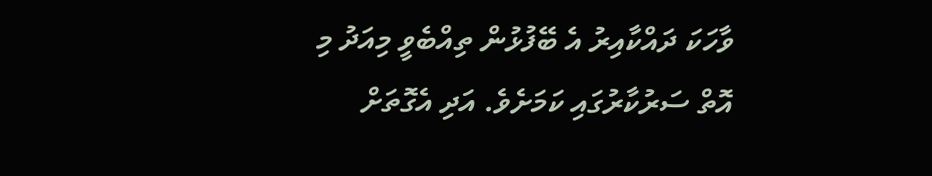ވާހަކަ ދައްކާއިރު އެ ބޭފުޅުން ތިއްބެވީ މިއަދު މި އޮތް ސަރުކާރުގައި ކަމަށެވެ. އަދި އެގޮތަށް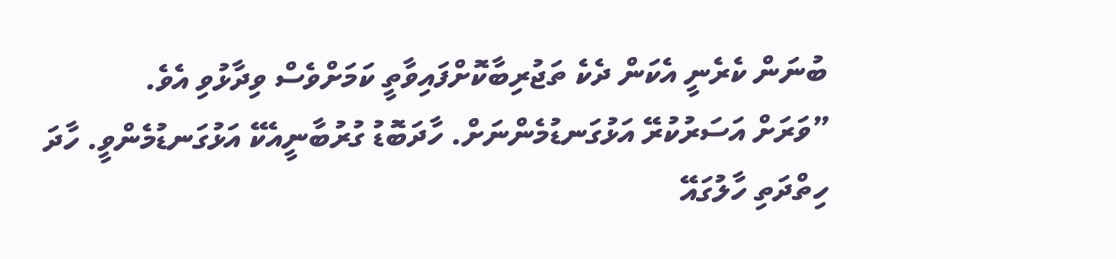ބުނަން ކެރެނީ އެކަން ދެކެ ތަޖުރިބާކޮށްފައިވާތީ ކަމަށްވެސް ވިދާޅުވި އެވެ.
”ވަރަށް އަސަރުކުރޭ އަޅުގަނޑުމެންނަށް. ހާދަބޮޑު ގުރުބާނީއެކޭ އަޅުގަނޑުމެންވީ. ހާދަ ހިތްދަތި ހާލުގައޭ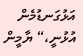އަޅުގަނޑުމެން އުޅުނީ،“ ޔާމީން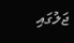ޖަލުގައި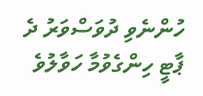ހުންނެވި ދުވަސްވަރު ދެ ޕާޓީ ހިންގެވުމާ ހަވާލުވެ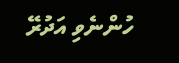ހުންނެވި އަދުރޭ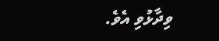ވިދާޅުވި އެވެ.